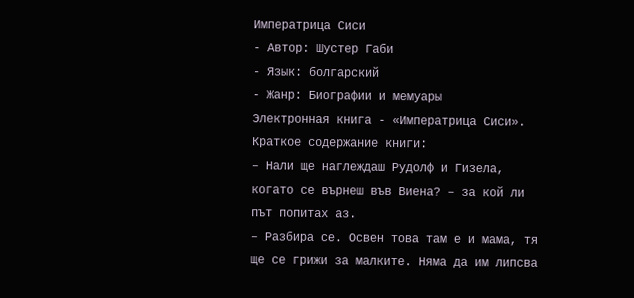Императрица Сиси
- Автор: Шустер Габи
- Язык: болгарский
- Жанр: Биографии и мемуары
Электронная книга - «Императрица Сиси». Краткое содержание книги:
– Нали ще наглеждаш Рудолф и Гизела, когато се върнеш във Виена? – за кой ли път попитах аз.
– Разбира се. Освен това там е и мама, тя ще се грижи за малките. Няма да им липсва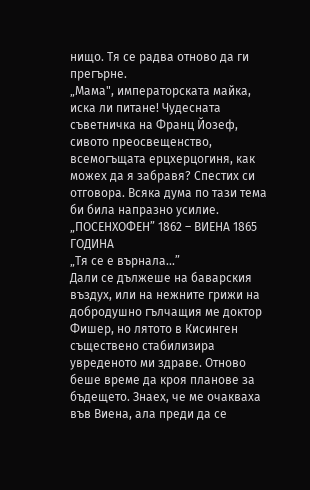нищо. Тя се радва отново да ги прегърне.
„Мама", императорската майка, иска ли питане! Чудесната съветничка на Франц Йозеф, сивото преосвещенство, всемогъщата ерцхерцогиня, как можех да я забравя? Спестих си отговора. Всяка дума по тази тема би била напразно усилие.
„ПОСЕНХОФЕН” 1862 – ВИЕНА 1865 ГОДИНА
„Тя се е върнала...”
Дали се дължеше на баварския въздух, или на нежните грижи на добродушно гълчащия ме доктор Фишер, но лятото в Кисинген съществено стабилизира увреденото ми здраве. Отново беше време да кроя планове за бъдещето. Знаех, че ме очакваха във Виена, ала преди да се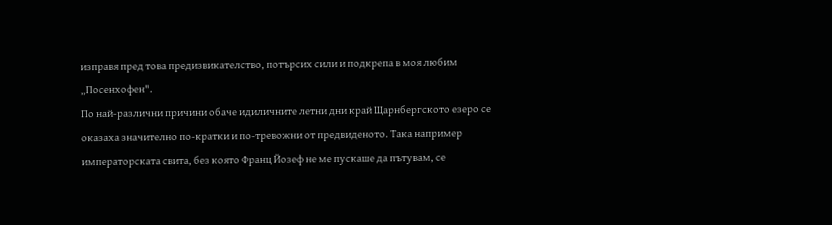изправя пред това предизвикателство, потърсих сили и подкрепа в моя любим „Посенхофен".
По най-различни причини обаче идиличните летни дни край Щарнбергското езеро се оказаха значително по-кратки и по-тревожни от предвиденото. Така например императорската свита, без която Франц Йозеф не ме пускаше да пътувам, се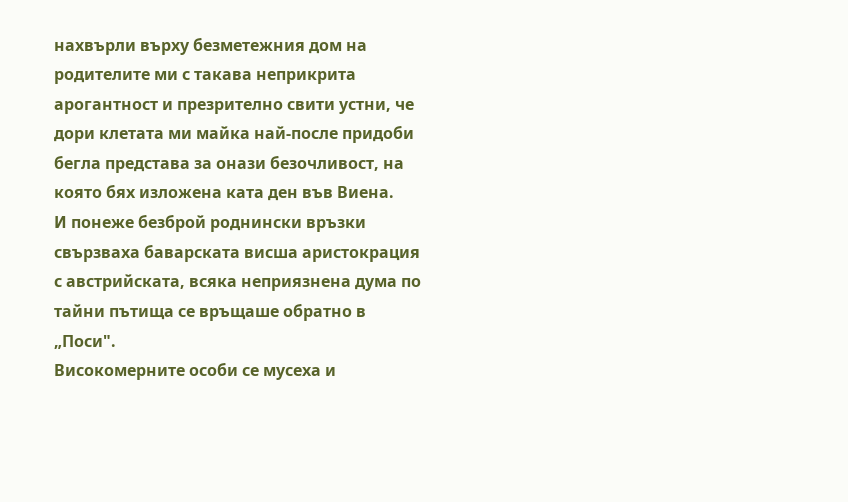нахвърли върху безметежния дом на родителите ми с такава неприкрита арогантност и презрително свити устни, че дори клетата ми майка най-после придоби бегла представа за онази безочливост, на която бях изложена ката ден във Виена.
И понеже безброй роднински връзки свързваха баварската висша аристокрация с австрийската, всяка неприязнена дума по тайни пътища се връщаше обратно в „Поси".
Високомерните особи се мусеха и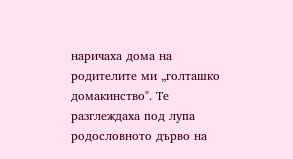наричаха дома на родителите ми „голташко домакинство". Те разглеждаха под лупа родословното дърво на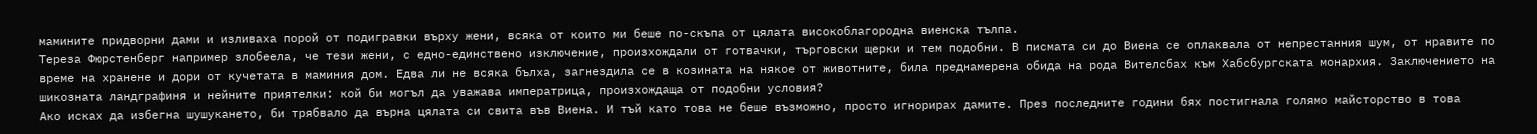мамините придворни дами и изливаха порой от подигравки върху жени, всяка от които ми беше по-скъпа от цялата високоблагородна виенска тълпа.
Тереза Фюрстенберг например злобеела, че тези жени, с едно-единствено изключение, произхождали от готвачки, търговски щерки и тем подобни. В писмата си до Виена се оплаквала от непрестанния шум, от нравите по време на хранене и дори от кучетата в маминия дом. Едва ли не всяка бълха, загнездила се в козината на някое от животните, била преднамерена обида на рода Вителсбах към Хабсбургската монархия. Заключението на шикозната ландграфиня и нейните приятелки: кой би могъл да уважава императрица, произхождаща от подобни условия?
Ако исках да избегна шушукането, би трябвало да върна цялата си свита във Виена. И тъй като това не беше възможно, просто игнорирах дамите. През последните години бях постигнала голямо майсторство в това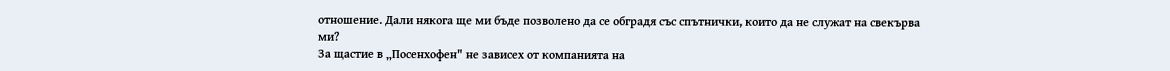отношение. Дали някога ще ми бъде позволено да се обградя със спътнички, които да не служат на свекърва ми?
За щастие в „Посенхофен" не зависех от компанията на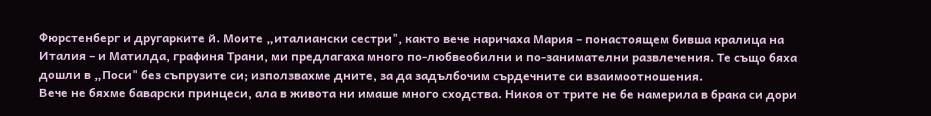Фюрстенберг и другарките й. Моите „италиански сестри", както вече наричаха Мария – понастоящем бивша кралица на Италия – и Матилда, графиня Трани, ми предлагаха много по-любвеобилни и по-занимателни развлечения. Те също бяха дошли в „Поси" без съпрузите си; използвахме дните, за да задълбочим сърдечните си взаимоотношения.
Вече не бяхме баварски принцеси, ала в живота ни имаше много сходства. Никоя от трите не бе намерила в брака си дори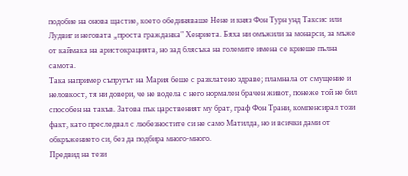подобие на онова щастие, което обединяваше Нене и княз Фон Турн унд Таксис или Лудвиг и неговата „проста гражданка" Хенриета. Бяха ни омъжили за монарси, за мъже от каймака на аристокрацията, но зад блясъка на големите имена се криеше пълна самота.
Така например съпругът на Мария беше с разклатено здраве; пламнала от смущение и неловкост, тя ни довери, че не водела с него нормален брачен живот, понеже той не бил способен на такъв. Затова пък царственият му брат, граф Фон Трани, компенсирал този факт, като преследвал с любезностите си не само Матилда, но и всички дами от обкръжението си, без да подбира много-много.
Предвид на тези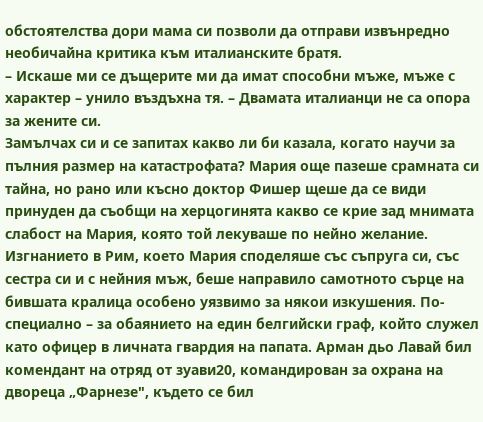обстоятелства дори мама си позволи да отправи извънредно необичайна критика към италианските братя.
– Искаше ми се дъщерите ми да имат способни мъже, мъже с характер – унило въздъхна тя. – Двамата италианци не са опора за жените си.
Замълчах си и се запитах какво ли би казала, когато научи за пълния размер на катастрофата? Мария още пазеше срамната си тайна, но рано или късно доктор Фишер щеше да се види принуден да съобщи на херцогинята какво се крие зад мнимата слабост на Мария, която той лекуваше по нейно желание.
Изгнанието в Рим, което Мария споделяше със съпруга си, със сестра си и с нейния мъж, беше направило самотното сърце на бившата кралица особено уязвимо за някои изкушения. По-специално – за обаянието на един белгийски граф, който служел като офицер в личната гвардия на папата. Арман дьо Лавай бил комендант на отряд от зуави20, командирован за охрана на двореца „Фарнезе", където се бил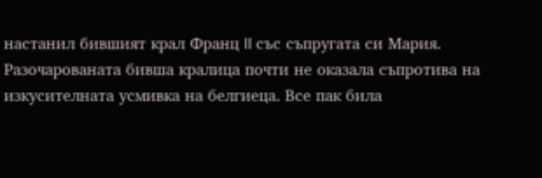настанил бившият крал Франц II със съпругата си Мария. Разочарованата бивша кралица почти не оказала съпротива на изкусителната усмивка на белгиеца. Все пак била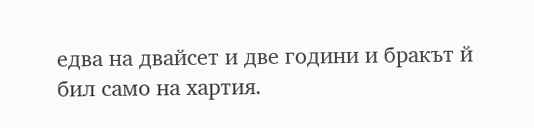едва на двайсет и две години и бракът й бил само на хартия.